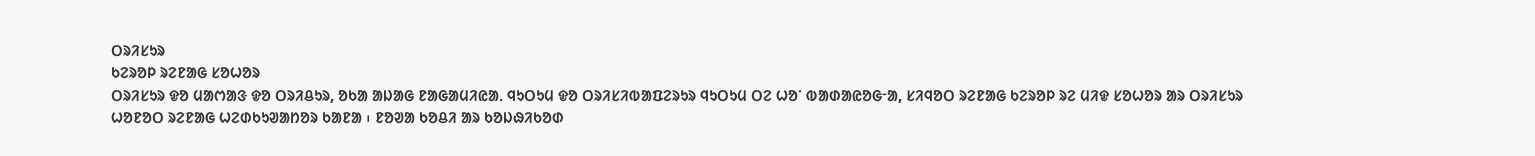ᱛᱨᱤᱥᱩᱨ
ᱠᱮᱨᱚᱞ ᱨᱮᱱᱟᱜ ᱥᱚᱦᱚᱨ
ᱛᱨᱤᱥᱩᱨ ᱫᱚ ᱢᱟᱬᱟᱝ ᱫᱚ ᱛᱨᱤᱪᱩᱨ, ᱚᱠᱟ ᱟᱡᱟᱜ ᱱᱟᱜᱟᱢᱤᱭᱟᱹ ᱧᱩᱛᱩᱢ ᱫᱚ ᱛᱨᱤᱥᱤᱵᱟᱯᱮᱨᱩᱨ ᱧᱩᱛᱩᱢ ᱛᱮ ᱦᱚᱸ ᱵᱟᱰᱟᱭᱚᱜᱼᱟ, ᱥᱤᱧᱚᱛ ᱨᱮᱱᱟᱜ ᱠᱮᱨᱚᱞ ᱨᱮ ᱢᱤᱫ ᱥᱚᱦᱚᱨ ᱟᱨ ᱛᱨᱤᱥᱩᱨ ᱦᱚᱱᱚᱛ ᱨᱮᱱᱟᱜ ᱦᱮᱰᱠᱩᱣᱟᱴᱚᱨ ᱠᱟᱱᱟ ᱾ ᱱᱚᱣᱟ ᱠᱚᱪᱤ ᱟᱨ ᱠᱚᱡᱷᱤᱠᱚᱰ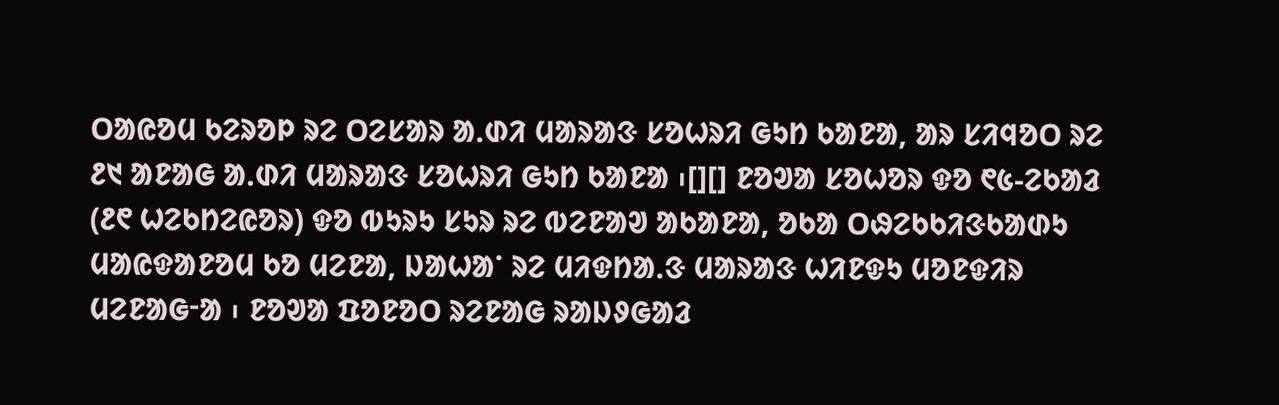ᱛᱟᱭᱚᱢ ᱠᱮᱨᱚᱞ ᱨᱮ ᱛᱮᱥᱟᱨ ᱟᱹᱰᱤ ᱢᱟᱨᱟᱝ ᱥᱚᱦᱨᱤ ᱜᱩᱴ ᱠᱟᱱᱟ, ᱟᱨ ᱥᱤᱧᱚᱛ ᱨᱮ ᱒᱑ ᱟᱱᱟᱜ ᱟᱹᱰᱤ ᱢᱟᱨᱟᱝ ᱥᱚᱦᱨᱤ ᱜᱩᱴ ᱠᱟᱱᱟ ᱾[][] ᱱᱚᱣᱟ ᱥᱚᱦᱚᱨ ᱫᱚ ᱖᱕-ᱮᱠᱟᱲ (᱒᱖ ᱦᱮᱠᱴᱮᱭᱚᱨ) ᱫᱚ ᱵᱩᱨᱩ ᱥᱩᱨ ᱨᱮ ᱵᱮᱱᱟᱣ ᱟᱠᱟᱱᱟ, ᱚᱠᱟ ᱛᱷᱮᱠᱠᱤᱝᱠᱟᱰᱩ ᱢᱟᱭᱫᱟᱱᱚᱢ ᱠᱚ ᱢᱮᱱᱟ, ᱡᱟᱦᱟᱸ ᱨᱮ ᱢᱤᱫᱴᱟᱹᱝ ᱢᱟᱨᱟᱝ ᱦᱤᱱᱫᱩ ᱢᱚᱱᱫᱤᱨ ᱢᱮᱱᱟᱜᱼᱟ ᱾ ᱱᱚᱣᱟ ᱯᱚᱱᱚᱛ ᱨᱮᱱᱟᱜ ᱨᱟᱡᱽᱜᱟᱲ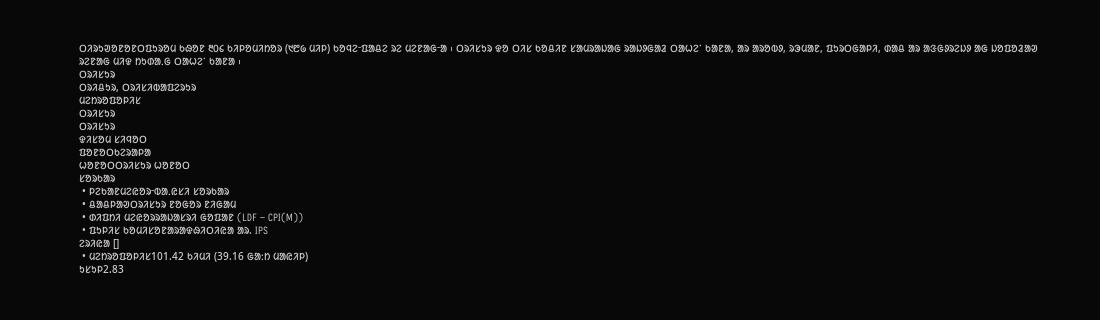ᱛᱤᱨᱩᱣᱚᱱᱚᱱᱛᱯᱩᱨᱚᱢ ᱠᱷᱚᱱ ᱓᱐᱔ ᱠᱤᱞᱚᱢᱤᱴᱚᱨ (᱑᱘᱙ ᱢᱤᱞ) ᱠᱚᱧᱮᱼᱯᱟᱪᱮ ᱨᱮ ᱢᱮᱱᱟᱜᱼᱟ ᱾ ᱛᱨᱤᱥᱩᱨ ᱫᱚ ᱛᱤᱥ ᱠᱚᱪᱤᱱ ᱥᱟᱢᱨᱟᱡᱟᱜ ᱨᱟᱡᱽᱜᱟᱲ ᱛᱟᱦᱮᱸ ᱠᱟᱱᱟ, ᱟᱨ ᱟᱨᱚᱵᱽ, ᱨᱳᱢᱟᱱ, ᱯᱩᱨᱛᱜᱟᱞᱤ, ᱰᱟᱪ ᱟᱨ ᱟᱝᱜᱽᱨᱮᱡᱽ ᱟᱜ ᱡᱚᱯᱚᱲᱟᱣ ᱨᱮᱱᱟᱜ ᱢᱤᱫ ᱴᱩᱰᱟᱹᱜ ᱛᱟᱦᱮᱸ ᱠᱟᱱᱟ ᱾
ᱛᱨᱤᱥᱩᱨ
ᱛᱨᱤᱪᱩᱨ, ᱛᱨᱤᱥᱤᱵᱟᱯᱮᱨᱩᱨ
ᱢᱮᱴᱨᱚᱯᱚᱞᱤᱥ
ᱛᱨᱤᱥᱩᱨ
ᱛᱨᱤᱥᱩᱨ
ᱫᱤᱥᱚᱢ ᱥᱤᱧᱚᱛ
ᱯᱚᱱᱚᱛᱠᱮᱨᱟᱞᱟ
ᱦᱚᱱᱚᱛᱛᱨᱤᱥᱩᱨ ᱦᱚᱱᱚᱛ
ᱥᱚᱨᱠᱟᱨ
 • ᱞᱮᱠᱟᱱᱢᱮᱭᱚᱨᱼᱵᱟᱹᱭᱥᱤ ᱥᱚᱨᱠᱟᱨ
 • ᱪᱟᱪᱞᱟᱣᱛᱨᱤᱥᱩᱨ ᱱᱚᱜᱚᱨ ᱱᱤᱜᱟᱢ
 • ᱰᱤᱯᱴᱤ ᱢᱮᱭᱚᱨᱨᱟᱡᱟᱥᱨᱤ ᱜᱚᱯᱟᱱ (LDF – CPI(M))
 • ᱯᱩᱞᱤᱥ ᱠᱚᱢᱤᱥᱚᱱᱟᱨᱟᱫᱷᱤᱛᱤᱭᱟ ᱟᱨ. IPS
ᱮᱨᱤᱭᱟ []
 • ᱢᱮᱴᱨᱚᱯᱚᱞᱤᱥ101.42 ᱠᱤᱢᱤ (39.16 ᱜᱟᱺᱴ ᱢᱟᱭᱤᱞ)
ᱩᱥᱩᱞ2.83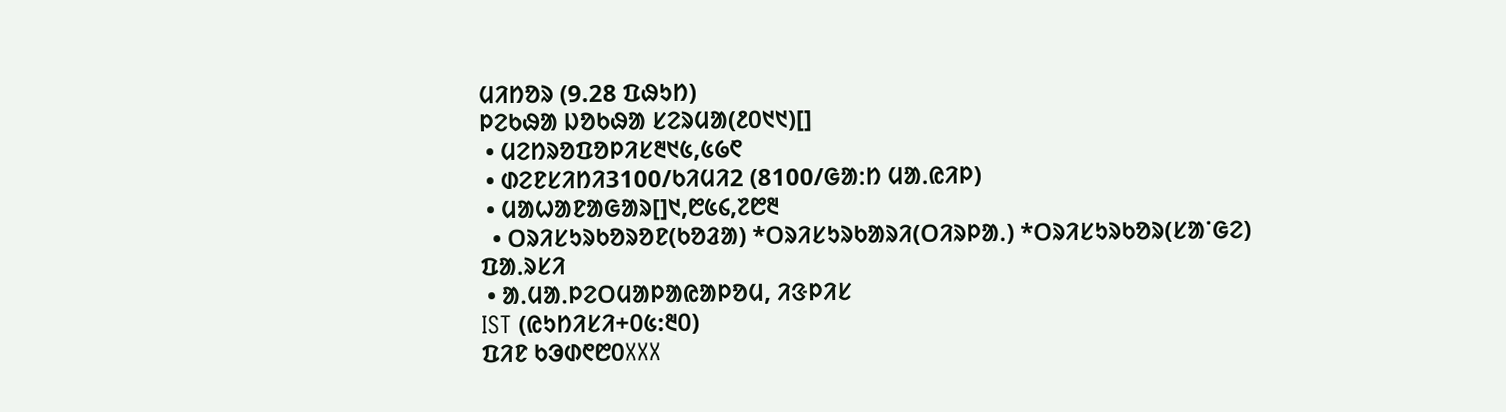ᱢᱤᱴᱚᱨ (9.28 ᱯᱷᱩᱴ)
ᱞᱮᱠᱷᱟ ᱡᱚᱠᱷᱟ ᱥᱮᱨᱢᱟ(᱒᱐᱑᱑)[]
 • ᱢᱮᱴᱨᱚᱯᱚᱞᱤᱥ᱓᱑᱕,᱕᱙᱖
 • ᱰᱮᱱᱥᱤᱴᱤ3100/ᱠᱤᱢᱤ2 (8100/ᱜᱟᱺᱴ ᱢᱟᱹᱭᱤᱞ)
 • ᱢᱟᱦᱟᱱᱟᱜᱟᱨ[]᱑,᱘᱕᱔,᱗᱘᱓
  • ᱛᱨᱤᱥᱩᱨᱠᱚᱨᱚᱱ(ᱠᱚᱲᱟ) *ᱛᱨᱤᱥᱩᱨᱠᱟᱨᱤ(ᱛᱤᱨᱞᱟᱹ) *ᱛᱨᱤᱥᱩᱨᱠᱚᱨ(ᱥᱟᱸᱜᱮ)
ᱯᱟᱹᱨᱥᱤ
 • ᱟᱹᱢᱟᱹᱞᱮᱛᱢᱟᱞᱟᱭᱟᱞᱚᱢ, ᱤᱝᱞᱤᱥ
IST (ᱭᱩᱴᱤᱥᱤ+᱐᱕:᱓᱐)
ᱯᱤᱱ ᱠᱳᱰ᱖᱘᱐XXX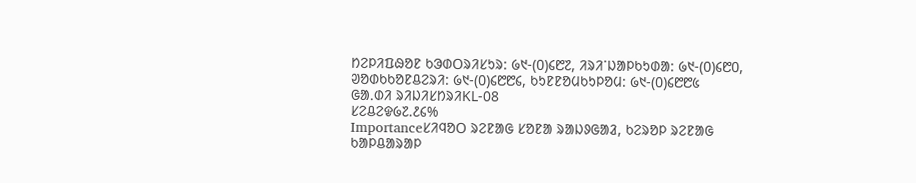ᱴᱮᱞᱤᱯᱷᱚᱱ ᱠᱳᱰᱛᱨᱤᱥᱩᱨ: ᱙᱑-(᱐)᱔᱘᱗, ᱤᱨᱤᱸᱡᱟᱞᱠᱩᱰᱟ: ᱙᱑-(᱐)᱔᱘᱐, ᱣᱚᱰᱠᱠᱚᱱᱪᱮᱨᱤ: ᱙᱑-(᱐)᱔᱘᱘᱔, ᱠᱩᱱᱱᱚᱢᱠᱩᱞᱚᱢ: ᱙᱑-(᱐)᱔᱘᱘᱕
ᱜᱟᱹᱰᱤ ᱨᱤᱡᱤᱥᱴᱨᱤKL-08
ᱥᱮᱪᱮᱫ᱙᱗.᱒᱔%
Importanceᱥᱤᱧᱚᱛ ᱨᱮᱱᱟᱜ ᱥᱚᱱᱟ ᱨᱟᱡᱽᱜᱟᱲ, ᱠᱮᱨᱚᱞ ᱨᱮᱱᱟᱜ ᱠᱟᱞᱪᱟᱨᱟᱞ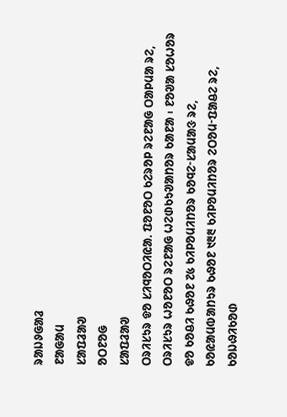ᱨᱟᱡᱽᱜᱟᱲ
ᱱᱟᱜᱟᱢ
ᱥᱟᱯᱲᱟᱣ
ᱚᱛᱱᱚᱜ
ᱥᱟᱯᱲᱟᱣ
ᱛᱨᱤᱥᱩᱨ ᱫᱚ ᱥᱤᱧᱚᱛᱤᱭᱟᱹ ᱯᱚᱱᱚᱛ ᱠᱮᱨᱚᱞ ᱨᱮᱱᱟᱜ ᱛᱟᱞᱢᱟ ᱨᱮ, ᱛᱨᱤᱥᱩᱨ ᱦᱚᱱᱚᱛ ᱨᱮᱱᱟᱜ ᱦᱮᱰᱠᱩᱣᱟᱴᱚᱨ ᱠᱟᱱᱟ ᱾ ᱱᱚᱣᱟ ᱥᱚᱦᱚᱨ ᱫᱚ ᱠᱚᱪᱤ ᱠᱷᱚᱱ ᱗᱕ ᱠᱤᱞᱚᱢᱤᱴᱚᱨ ᱠᱚᱧᱮᱼᱥᱟᱢᱟᱝ ᱨᱮ, ᱠᱚᱭᱟᱢᱵᱟᱴᱩᱨ ᱠᱷᱚᱱ ᱑᱓᱓ ᱠᱤᱞᱚᱢᱤᱴᱚᱨ ᱮᱛᱚᱢᱼᱯᱟᱪᱮ ᱨᱮ, ᱠᱚᱡᱷᱤᱠᱚᱰ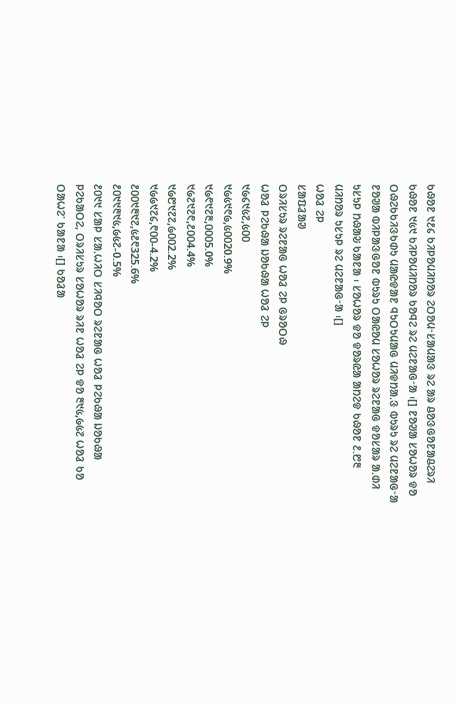ᱠᱷᱚᱱ ᱑᱒᱔ ᱠᱤᱞᱚᱢᱤᱴᱚᱨ ᱮᱛᱚᱢᱼᱥᱟᱢᱟᱝ ᱨᱮ ᱟᱨ ᱪᱚᱝᱜᱚᱱᱟᱪᱮᱨᱤ ᱠᱷᱚᱱ ᱑᱕᱑ ᱠᱤᱞᱚᱢᱤᱴᱚᱨ ᱠᱚᱧᱮ ᱨᱮ ᱢᱮᱱᱟᱜᱼᱟ ᱾[] ᱱᱚᱣᱟ ᱥᱚᱦᱚᱨ ᱫᱚ ᱛᱷᱮᱠᱠᱤᱝᱠᱰᱩ ᱢᱟᱭᱫᱟᱱ ᱧᱩᱛᱩᱢᱟᱜ ᱢᱤᱫᱴᱟᱹᱝ ᱵᱩᱨᱩ ᱨᱮ ᱢᱮᱱᱟᱜᱼᱟ ᱱᱚᱣᱟ ᱵᱤᱞᱟᱝᱜᱚᱱ ᱵᱩᱨᱩ ᱛᱟᱭᱚᱢ ᱥᱚᱦᱚᱨ ᱨᱮᱱᱟᱜ ᱫᱚᱥᱟᱨ ᱟᱹᱰᱤ ᱩᱥᱩᱞ ᱴᱷᱟᱶ ᱠᱟᱱᱟ ᱾ ᱥᱚᱦᱚᱨ ᱫᱚ ᱫᱚᱨᱭᱟ ᱟᱴᱮᱫ ᱠᱷᱚᱱ ᱒.᱘᱓ ᱢᱤᱴᱚᱨ ᱩᱥᱩᱞ ᱨᱮ ᱢᱮᱱᱟᱜᱼᱟ ᱾[]
ᱦᱚᱲ ᱮᱞ
ᱥᱟᱯᱲᱟᱣ
ᱛᱨᱤᱥᱩᱨ ᱨᱮᱱᱟᱜ ᱦᱚᱲ ᱮᱞ ᱜᱨᱚᱛᱷ
ᱦᱚᱲ ᱞᱮᱠᱷᱟ ᱡᱚᱠᱷᱟ ᱦᱚᱲ ᱮᱞ
᱑᱙᱔᱑᱕᱗,᱕᱐᱐
᱑᱙᱕᱑᱖᱙,᱕᱐᱐20.9%
᱑᱙᱖᱑᱗᱓,᱐᱐᱐5.0%
᱑᱙᱗᱑᱗᱖,᱒᱐᱐4.4%
᱑᱙᱘᱑᱗᱗,᱙᱐᱐2.2%
᱑᱙᱙᱑᱗᱔,᱖᱐᱐-4.2%
᱒᱐᱐᱑᱓᱑᱗,᱕᱒᱖325.6%
᱒᱐᱑᱑᱓᱑᱕,᱙᱕᱗-0.5%
᱒᱐᱑᱑ ᱥᱟᱞ ᱥᱟᱹᱦᱤᱛ ᱥᱤᱧᱚᱛ ᱨᱮᱱᱟᱜ ᱦᱚᱲ ᱞᱮᱠᱷᱟ ᱡᱚᱠᱷᱟ ᱞᱮᱠᱟᱛᱮ, ᱛᱨᱤᱥᱩᱨ ᱥᱚᱦᱚᱨ ᱨᱤᱱ ᱦᱚᱲ ᱮᱞ ᱫᱚ ᱓᱑᱕,᱙᱕᱗ ᱦᱚᱲ ᱠᱚ ᱛᱟᱦᱮᱸ ᱠᱟᱱᱟ ᱾[] ᱠᱚᱲᱟ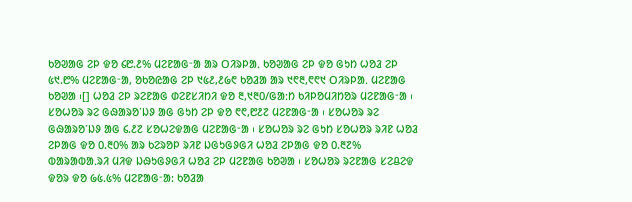ᱠᱚᱣᱟᱜ ᱮᱞ ᱫᱚ ᱔᱘.᱒% ᱢᱮᱱᱟᱜᱼᱟ ᱟᱨ ᱛᱤᱨᱞᱟᱹ ᱠᱚᱣᱟᱜ ᱮᱞ ᱫᱚ ᱜᱩᱴ ᱦᱚᱲ ᱮᱞ ᱕᱑.᱘% ᱢᱮᱱᱟᱜᱼᱟ, ᱚᱠᱚᱭᱟᱜ ᱮᱞ ᱑᱕᱒,᱒᱙᱖ ᱠᱚᱲᱟ ᱟᱨ ᱑᱖᱓,᱖᱖᱑ ᱛᱤᱨᱞᱟᱹ ᱢᱮᱱᱟᱜ ᱠᱚᱣᱟ ᱾[] ᱦᱚᱲ ᱮᱞ ᱨᱮᱱᱟᱜ ᱰᱮᱱᱥᱤᱴᱤ ᱫᱚ ᱓,᱑᱓᱐/ᱜᱟᱺᱴ ᱠᱤᱞᱚᱢᱤᱴᱚᱨ ᱢᱮᱱᱟᱜᱼᱟ ᱾ ᱥᱚᱦᱚᱨ ᱨᱮ ᱜᱷᱟᱨᱚᱸᱡᱽ ᱟᱜ ᱜᱩᱴ ᱮᱞ ᱫᱚ ᱖᱖,᱘᱒᱗ ᱢᱮᱱᱟᱜᱼᱟ ᱾ ᱥᱚᱦᱚᱨ ᱨᱮ ᱜᱷᱟᱨᱚᱸᱡᱽ ᱟᱜ ᱔.᱒᱗ ᱥᱚᱦᱮᱫᱟᱜ ᱢᱮᱱᱟᱜᱼᱟ ᱾ ᱥᱚᱦᱚᱨ ᱨᱮ ᱜᱩᱴ ᱥᱚᱦᱚᱨ ᱨᱤᱱ ᱦᱚᱲ ᱮᱞᱟᱜ ᱫᱚ ᱐.᱓᱐% ᱟᱨ ᱠᱮᱨᱚᱞ ᱨᱤᱱ ᱡᱜᱩᱜᱽᱜᱤ ᱦᱚᱲ ᱮᱞᱟᱜ ᱫᱚ ᱐.᱓᱗% ᱵᱟᱨᱟᱵᱟᱹᱨᱤ ᱢᱤᱫ ᱡᱷᱩᱜᱽᱜᱤ ᱦᱚᱲ ᱮᱞ ᱢᱮᱱᱟᱜ ᱠᱚᱣᱟ ᱾ ᱥᱚᱦᱚᱨ ᱨᱮᱱᱟᱜ ᱥᱮᱪᱮᱫ ᱫᱚᱨ ᱫᱚ ᱙᱕.᱕% ᱢᱮᱱᱟᱜᱼᱟ: ᱠᱚᱲᱟ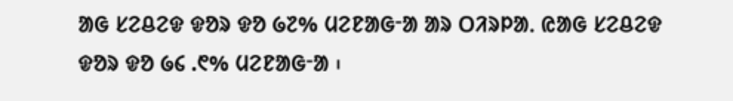ᱟᱜ ᱥᱮᱪᱮᱫ ᱫᱚᱨ ᱫᱚ ᱙᱗% ᱢᱮᱱᱟᱜᱼᱟ ᱟᱨ ᱛᱤᱨᱞᱟᱹ ᱭᱟᱜ ᱥᱮᱪᱮᱫ ᱫᱚᱨ ᱫᱚ ᱙᱔ .᱖% ᱢᱮᱱᱟᱜᱼᱟ ᱾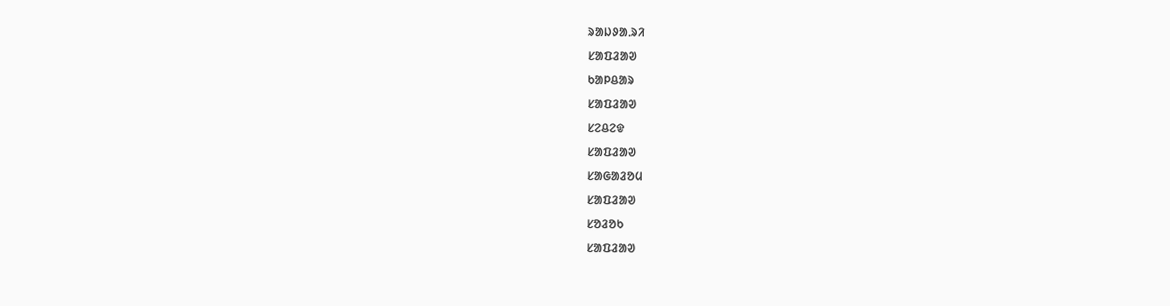ᱨᱟᱡᱽᱟᱹᱨᱤ
ᱥᱟᱯᱲᱟᱣ
ᱠᱟᱞᱪᱟᱨ
ᱥᱟᱯᱲᱟᱣ
ᱥᱮᱪᱮᱫ
ᱥᱟᱯᱲᱟᱣ
ᱥᱟᱜᱟᱲᱚᱢ
ᱥᱟᱯᱲᱟᱣ
ᱥᱚᱲᱚᱠ
ᱥᱟᱯᱲᱟᱣ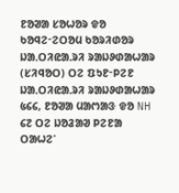ᱱᱚᱣᱟ ᱥᱚᱦᱚᱨ ᱫᱚ ᱠᱚᱧᱮᱼᱮᱛᱚᱢ ᱠᱚᱨᱤᱰᱚᱨ ᱡᱟᱹᱛᱤᱭᱟᱹᱨᱤ ᱨᱟᱡᱽᱰᱟᱦᱟᱨ (ᱥᱤᱧᱚᱛ) ᱛᱮ ᱯᱩᱱᱼᱞᱮᱱ ᱡᱟᱹᱛᱤᱭᱟᱹᱨᱤ ᱨᱟᱡᱽᱰᱟᱦᱟᱨ ᱕᱔᱔, ᱱᱚᱣᱟ ᱢᱟᱬᱟᱝ ᱫᱚ NH ᱔᱗ ᱛᱮ ᱡᱚᱲᱟᱣ ᱞᱮᱱᱟ ᱛᱟᱦᱮᱸ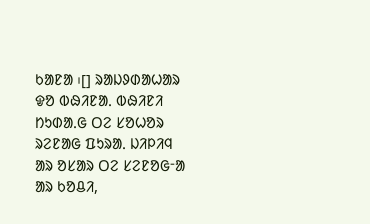ᱠᱟᱱᱟ ᱾[] ᱨᱟᱡᱽᱰᱟᱦᱟᱨ ᱫᱚ ᱵᱷᱤᱱᱟᱹ ᱵᱷᱤᱱᱤ ᱴᱩᱰᱟᱹᱜ ᱛᱮ ᱥᱚᱦᱚᱨ ᱨᱮᱱᱟᱜ ᱯᱩᱨᱟᱹ ᱡᱤᱞᱤᱧ ᱟᱨ ᱚᱥᱟᱨ ᱛᱮ ᱥᱮᱱᱚᱜᱼᱟ ᱟᱨ ᱠᱚᱪᱤ,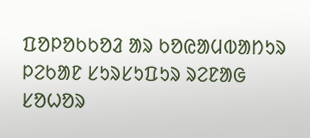ᱯᱚᱞᱚᱠᱠᱚᱲ ᱟᱨ ᱠᱚᱭᱟᱢᱵᱟᱴᱩᱨ ᱞᱮᱠᱟᱱ ᱥᱩᱨᱥᱩᱯᱩᱨ ᱨᱮᱱᱟᱜ ᱥᱚᱦᱚᱨ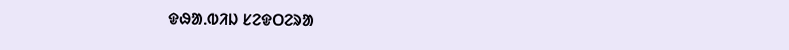ᱫᱷᱟᱹᱵᱤᱡ ᱥᱮᱫᱛᱮᱨᱟ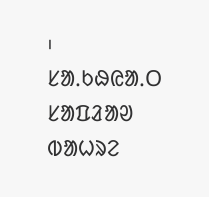᱾
ᱥᱟᱹᱠᱷᱭᱟᱹᱛ
ᱥᱟᱯᱲᱟᱣ
ᱵᱟᱦᱨᱮ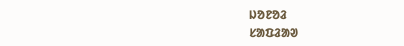ᱡᱚᱱᱚᱲ
ᱥᱟᱯᱲᱟᱣ